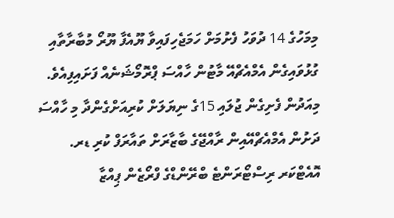މިމަހުގެ 14 ދުވަހު ފެށުމަށް ހަމަޖެހިފައިވާ ޔޫއެފާ ޔޫރޯ މުބާރާތާއި ގުޅުވައިގެން އެމްއެޗްއޭ މާޓުން ހާއްސަ ޕްރޮމޯޝަނެއް ފަށައިފިއެވެ.
މިއަދުން ފެށިގެން ޖުލައި 15ގެ ނިޔަލަށް ކުރިއަށްގެންދާ މި ހާއްސަ ދަށުން އެމްއެޗްއޭއިން ރާއްޖޭގެ ބާޒާރަށް ތައާރަފް ކުރި ޑރ. އޮއެޓްކަރ ރިސްޓޯރަންޓެ ބްރޭންޑްގެ ފްރޯޒެން ޕިއްޒާ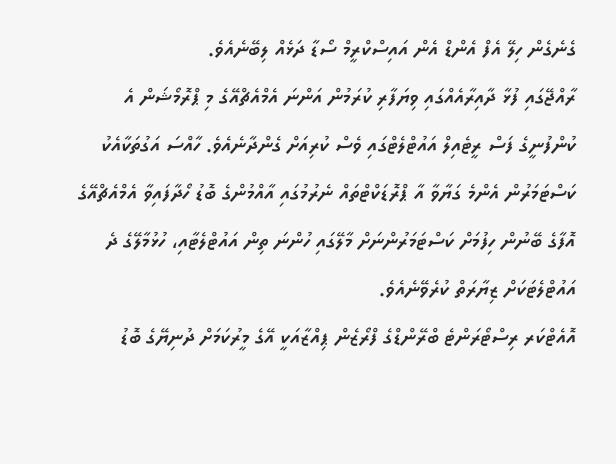ގެނެގެން ހިލޭ އެފް އެންޑް އެން އައިސްކްރީމް ސޯޑާ ދަޅެއް ލިބޭނެއެވެ.
ރާއްޖޭގައި ފުޅާ ދާއިރާއެއްގައި ވިޔަފާރި ކުރަމުން އަންނަ އެމްއެޗްއޭގެ މި ޕްރޮމޯޝަން އެ ކުންފުނީގެ ފަސް ރީޓެއިލް އައުޓްލެޓްގައި ވެސް ކުރިއަށް ގެންދާނެއެވެ. ހާއްސަ އަގުތަކާއެކު ކަސްޓަމަރުން އެންމެ ގަޔާވާ އާ ޕްރޮޑަކްޓްތައް ނެރުމުގައި އާއްމުންގެ ބޮޑު ހޯދާފައިވާ އެމްއެޗްއޭގެ އޮފާގެ ބޭނުން ހިފުމަށް ކަސްޓަމަރުންނަށް މާލޭގައި ހުންނަ ތިން އައުޓްލެޓާއި، ހުޅުމާލޭގެ ދެ އައުޓްލެޓަކަށް ޒިޔާރަތް ކުރެވޭނެއެވެ.
އޮއެޓްކަރ ރިސްޓޯރަންޓެ ބްރޭންޑްގެ ފްރޯޒެން ޕިއްޒާއަކީ އޭގެ މީރުކަމަށް ދުނިޔޭގެ ބޮޑު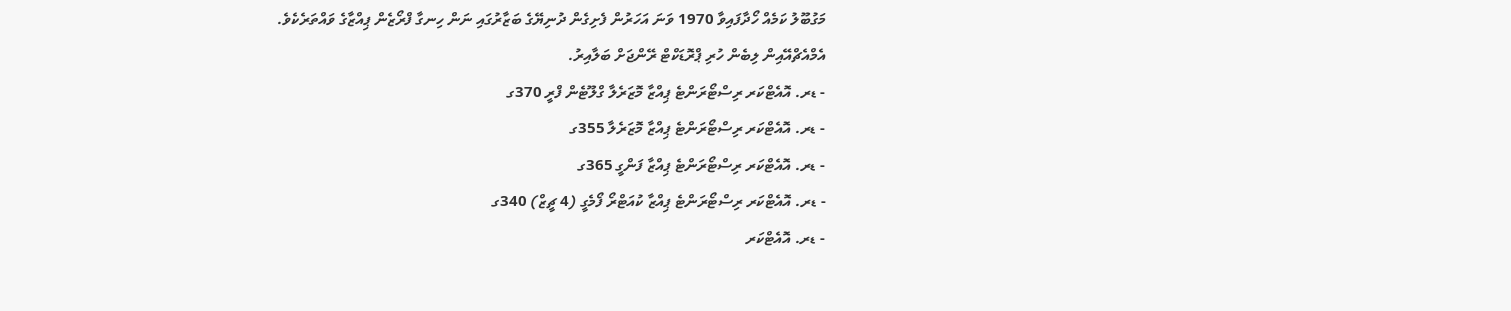މަގުބޫލު ކަމެއް ހޯދާފައިވާ 1970 ވަނަ އަހަރުން ފެށިގެން ދުނިޔޭގެ ބަޒާރުގައި ނަން ހިނގާ ފްރޯޒެން ޕިއްޒާގެ ވައްތަރެކެވެ.
އެމްއެޗްއޭއިން ލިބެން ހުރި ޕްރޮޑަކްޓް ރޭންޖަށް ބަލާއިރު.
- ޑރ. އޮއެޓްކަރ ރިސްޓޯރަންޓެ ޕިއްޒާ މޮޒަރެލާ ގްލޫޓެން ފްރީ 370ގ
- ޑރ. އޮއެޓްކަރ ރިސްޓޯރަންޓެ ޕިއްޒާ މޮޒަރެލާ 355ގ
- ޑރ. އޮއެޓްކަރ ރިސްޓޯރަންޓެ ޕިއްޒާ ފަންގީ 365ގ
- ޑރ. އޮއެޓްކަރ ރިސްޓޯރަންޓެ ޕިއްޒާ ކުއަޓްރޯ ފޯމެގީ (4 ޗީޒް) 340ގ
- ޑރ. އޮއެޓްކަރ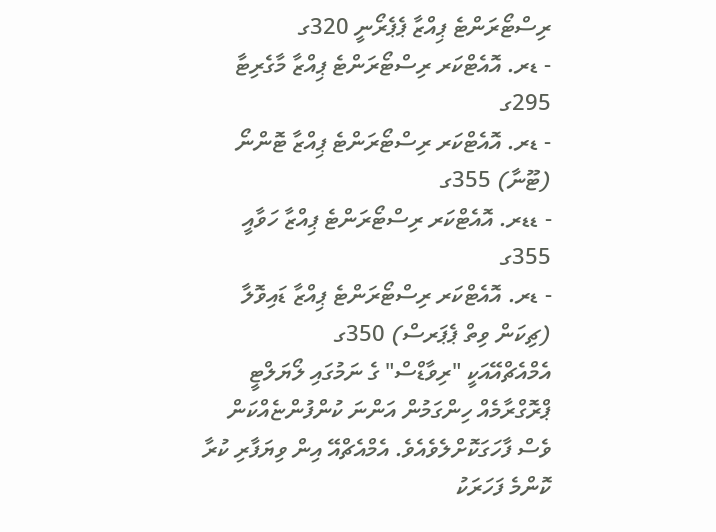ރިސްޓޯރަންޓެ ޕިއްޒާ ޕެޕެރޯނީ 320ގ
- ޑރ. އޮއެޓްކަރ ރިސްޓޯރަންޓެ ޕިއްޒާ މާގެރިޓާ 295ގ
- ޑރ. އޮއެޓްކަރ ރިސްޓޯރަންޓެ ޕިއްޒާ ޓޮންނޯ (ޓޫނާ) 355ގ
- ޑޑރ. އޮއެޓްކަރ ރިސްޓޯރަންޓެ ޕިއްޒާ ހަވާއީ 355ގ
- ޑރ. އޮއެޓްކަރ ރިސްޓޯރަންޓެ ޕިއްޒާ ޑައިވޮލާ (ޗިކަން ވިތް ޕެޕަރސް) 350ގ
އެމްއެޗްއޭއަކީ "ރިވާޑްސް" ގެ ނަމުގައި ލޯޔަލްޓީ ޕްރޮގްރާމެއް ހިންގަމުން އަންނަ ކުންފުންޏެއްކަން ވެސް ފާހަގަކޮށްލެވެއެވެ. އެމްއެޗްއޭ އިން ވިޔަފާރި ކުރާ ކޮންމެ ފަހަރަކު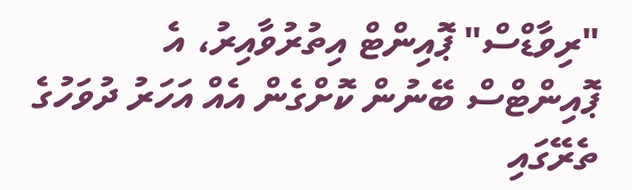"ރިވާޑްސް" ޕޮއިންޓް އިތުރުވާއިރު، އެ ޕޮއިންޓްސް ބޭނުން ކޮށްގެން އެއް އަހަރު ދުވަހުގެ ތެރޭގައި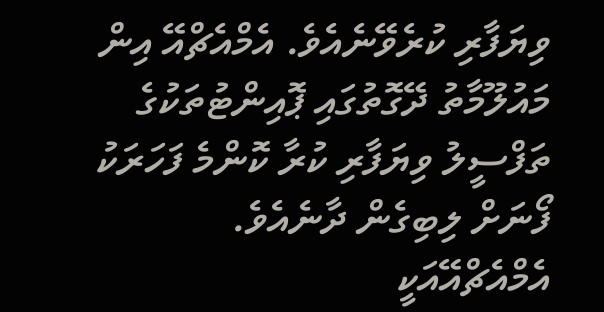ވިޔަފާރި ކުރެވޭނެއެވެ. އެމްއެޗްއޭ އިން މައުލޫމާތު ދޭގޮތުގައި ޕޮއިންޓުތަކުގެ ތަފްސީލު ވިޔަފާރި ކުރާ ކޮންމެ ފަހަރަކު ފޯނަށް ލިބިގެން ދާނެއެވެ.
އެމްއެޗްއޭއަކީ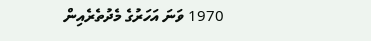1970 ވަނަ އަހަރުގެ މެދުތެރެއިން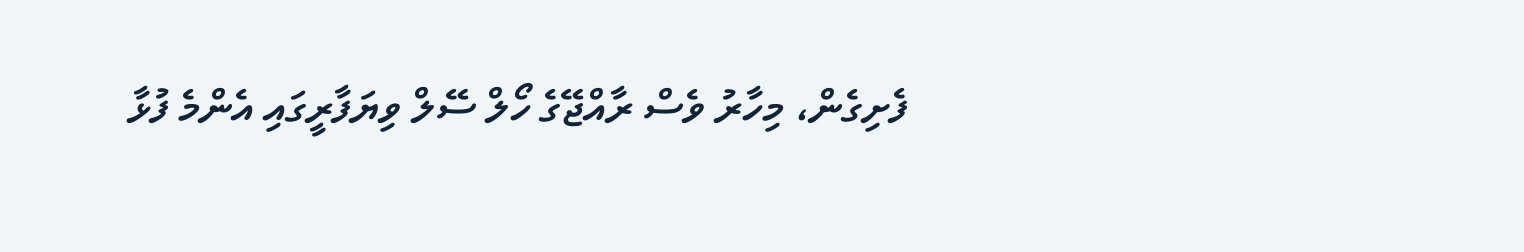ފެށިގެން، މިހާރު ވެސް ރާއްޖޭގެ ހޯލް ސޭލް ވިޔަފާރީގައި އެންމެ ފުޅާ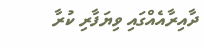ދާއިރާއެއްގައި ވިޔަފާރި ކުރާ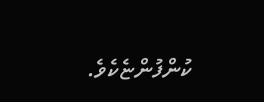ކުންފުންޏެކެވެ.